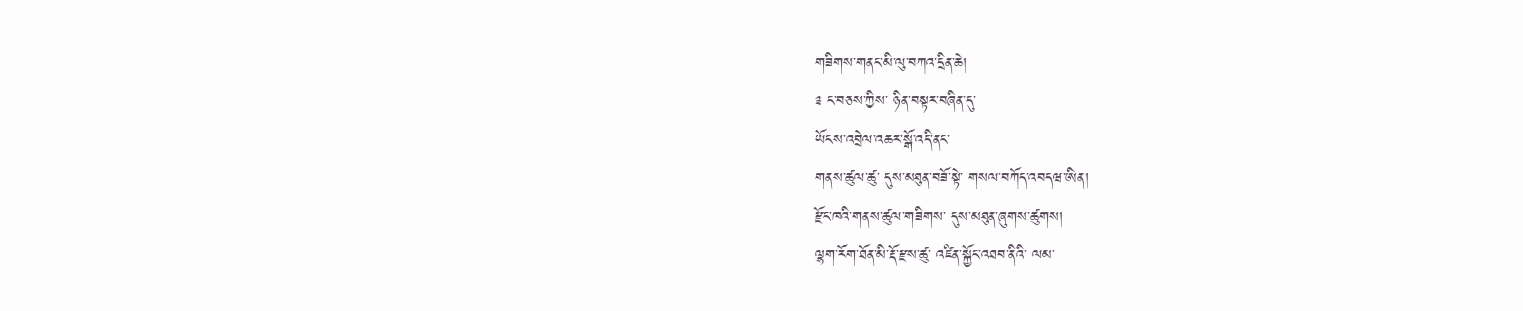གཟིགས་གནང་མི་ལུ་བཀའ་དྲིན་ཆེ།
༉ ང་བཅས་ཀྱིས་ ཉིན་བསྟར་བཞིན་དུ་
ཡོངས་འབྲེལ་འཆར་སྒོ་འདི་ནང་
གནས་ཚུལ་ཚུ་ དུས་མཐུན་བཟོ་སྟེ་ གསལ་བཀོད་འབདཝ་ཨིན།
རྫོང་ཁའི་གནས་ཚུལ་གཟིགས་ དུས་མཐུན་ཞུགས་ཚུགས།
ལྷག་རོག་ཐོན་མི་རྡོ་རྫས་ཚུ་ འཛིན་སྐྱོང་འཐབ་ནིའི་ ལམ་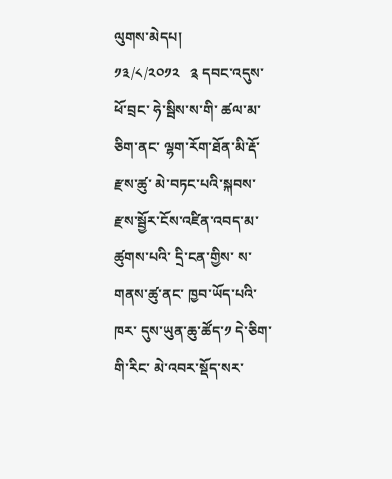ལུགས་མེདཔ།
༡༣/༨/༢༠༡༢   ༉ དབང་འདུས་ཕོ་བྲང་ ཧེ་སྦིས་ས་གི་ ཚལ་མ་ཅིག་ནང་ ལྷག་རོག་ཐོན་མི་རྡོ་རྫས་ཚུ་ མེ་བཏང་པའི་སྐབས་ རྫས་སྦྱོར་ངོས་འཛིན་འབད་མ་ཚུགས་པའི་ དྲི་ངན་གྱིས་ ས་གནས་ཚུ་ནང་ ཁྱབ་ཡོད་པའི་ཁར་ དུས་ཡུན་ཆུ་ཚོད་༡ དེ་ཅིག་གི་རིང་ མེ་འབར་སྡོད་སར་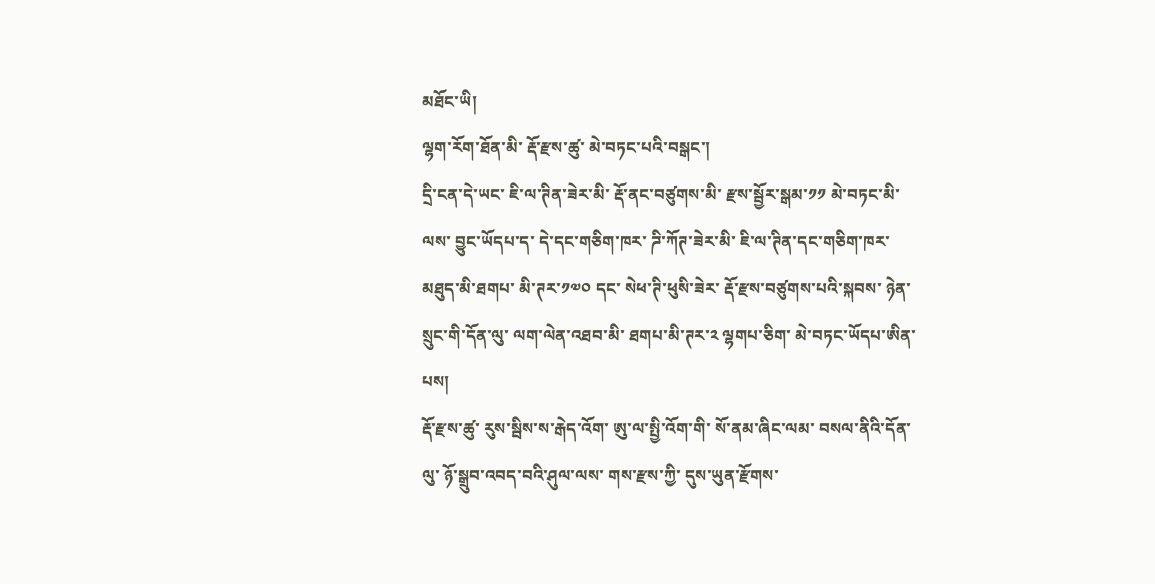མཐོང་ཡི།
ལྷག་རོག་ཐོན་མི་ རྡོ་རྫས་ཚུ་ མེ་བཏང་པའི་བསྒང་།
དྲི་ངན་དེ་ཡང་ ཇི་ལ་ཊིན་ཟེར་མི་ རྡོ་ནང་བཙུགས་མི་ རྫས་སྦྱོར་སྒམ་༡༡ མེ་བཏང་མི་ལས་ བྱུང་ཡོདཔ་ད་ དེ་དང་གཅིག་ཁར་ ཌི་ཀོཊ་ཟེར་མི་ ཇི་ལ་ཊིན་དང་གཅིག་ཁར་ མཐུད་མི་ཐགཔ་ མི་ཊར་༡༧༠ དང་ སེཕ་ཊི་ཕུསི་ཟེར་ རྡོ་རྫས་བཙུགས་པའི་སྐབས་ ཉེན་སྲུང་གི་དོན་ལུ་ ལག་ལེན་འཐབ་མི་ ཐགཔ་མི་ཊར་༢ ལྷགཔ་ཅིག་ མེ་བཏང་ཡོདཔ་ཨིན་པས།
རྡོ་རྫས་ཚུ་ རུས་སྦིས་ས་རྒེད་འོག་ ཨུ་ལ་སྤྱི་འོག་གི་ སོ་ནམ་ཞིང་ལམ་ བསལ་ནིའི་དོན་ལུ་ ཉོ་སྒྲུབ་འབད་བའི་ཤུལ་ལས་ གས་རྫས་ཀྱི་ དུས་ཡུན་རྫོགས་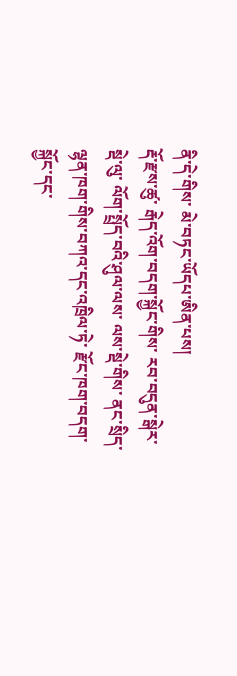ནི་དེ་གིས་ མེ་བཏང་ཡོདཔ་ཨིན་པས།
རྡོ་རྫས་ཚུ་ རྒེད་འོག་བདག་སྐྱོང་གིས་ རབ་བདུན་སྒེར་སྡེ་ལུ་ ལོག་སྤྲོད་བའི་ཤུལ་ལས་ ལས་སྡེ་གིས་ ནང་སྲིད་ལྷན་ཁག་གིས་བཀའ་དང་འཁྲིལ་ཏེ་ རྫོང་ཁག་བདག་སྐྱོང་དང་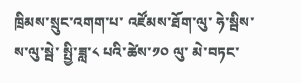ཁྲིམས་སྲུང་འགག་པ་ འཛོམས་ཐོག་ལུ་ ཧེ་སྦིས་ས་ལུ་སྦེ་ སྤྱི་ཟླ་༨ པའི་ཚེས་༡༠ ལུ་ མེ་བཏང་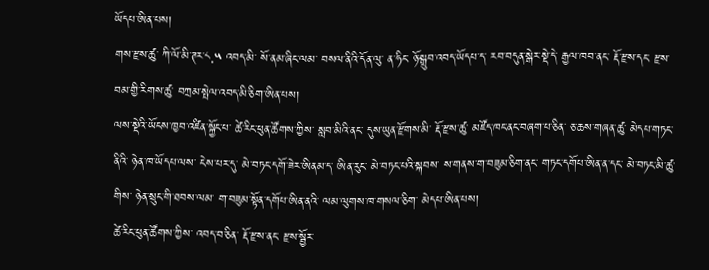ཡོདཔ་ཨིན་པས།
གས་རྫས་ཚུ་ ཀི་ལོ་མི་ཊར་༨.༥ འབད་མི་ སོ་ནམ་ཞིང་ལམ་ བསལ་ནིའི་དོན་ལུ་ ན་ཧིང་ ཉོ་སྒྲུབ་འབད་ཡོདཔ་ད་ རབ་བདུན་སྒེར་སྡེ་དེ་ རྒྱལ་ཁབ་ནང་ རྡོ་རྫས་དང་ རྫས་བམ་གྱི་རིགས་ཚུ་ བཀྲམ་སྤེལ་འབད་མི་ཅིག་ཨིན་པས།
ལས་སྡེའི་ཡོངས་ཁྱབ་འཛིན་སྐྱོང་པ་ ཚེ་རིང་ཕུན་ཚོགས་ཀྱིས་ སླབ་མིའི་ནང་ དུས་ཡུན་རྫོགས་མི་ རྡོ་རྫས་ཚུ་ མཛོད་ཁང་ནང་བཞག་པ་ཅིན་ ཅ་ཆས་གཞན་ཚུ་ མེདཔ་གཏང་ནིའི་ ཉེན་ཁ་ཡོདཔ་ལས་ ངེས་པར་དུ་ མེ་བཏང་དགོ་ཟེར་ཨིནམ་ད་ ཨིན་རུང་ མེ་བཏང་པའི་སྐབས་ ས་གནས་ག་བཟུམ་ཅིག་ནང་ གཏང་དགོཔ་ཨིན་ན་དང་ མེ་བཏང་མི་ཚུ་གིས་ ཉེན་སྲུང་གི་ཐབས་ལམ་ ག་བཟུམ་སྟོན་དགོཔ་ཨིན་ནའི་ ལམ་ལུགས་ཁ་གསལ་ཅིག་ མེདཔ་ཨིན་པས།
ཚེ་རིང་ཕུན་ཚོགས་ཀྱིས་ འབད་བ་ཅིན་ རྡོ་རྫས་ནང་ རྫས་སྦྱོར་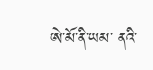ཨེ་མོ་ནི་ཡམ་ ནའི་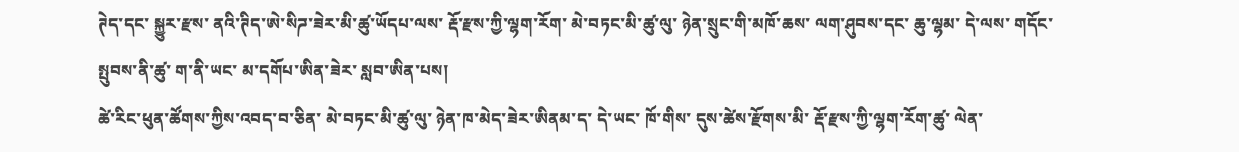ཊེད་དང་ སྐྱུར་རྫས་ ནའི་ཊིད་ཨེ་སིཌ་ཟེར་མི་ཚུ་ཡོདཔ་ལས་ རྡོ་རྫས་ཀྱི་ལྷག་རོག་ མེ་བཏང་མི་ཚུ་ལུ་ ཉེན་སྲུང་གི་མཁོ་ཆས་ ལག་ཤུབས་དང་ ཆུ་ལྷམ་ དེ་ལས་ གདོང་སྤུབས་ནི་ཚུ་ ག་ནི་ཡང་ མ་དགོཔ་ཨིན་ཟེར་ སླབ་ཨིན་པས།
ཚེ་རིང་ཕུན་ཚོགས་ཀྱིས་འབད་བ་ཅིན་ མེ་བཏང་མི་ཚུ་ལུ་ ཉེན་ཁ་མེད་ཟེར་ཨིནམ་ད་ དེ་ཡང་ ཁོ་གིས་ དུས་ཚེས་རྫོགས་མི་ རྡོ་རྫས་ཀྱི་ལྷག་རོག་ཚུ་ ལེན་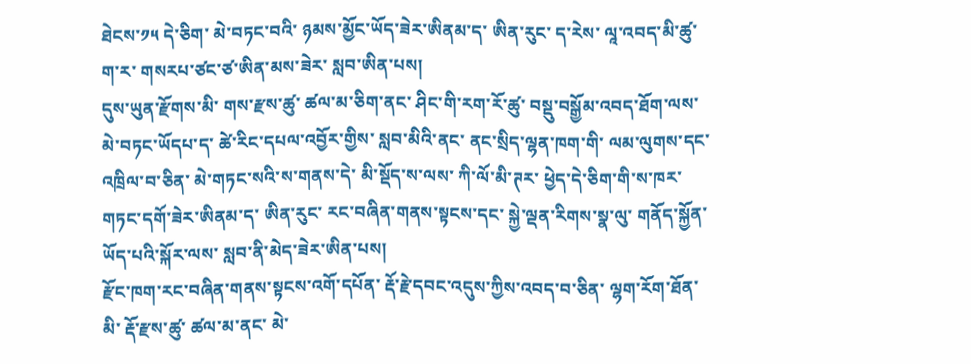ཐེངས་༡༥ དེ་ཅིག་ མེ་བཏང་བའི་ ཉམས་མྱོང་ཡོད་ཟེར་ཨིནམ་ད་ ཨིན་རུང་ ད་རེས་ ལཱ་འབད་མི་ཚུ་ག་ར་ གསརཔ་ཙང་ཙ་ཨིན་མས་ཟེར་ སླབ་ཨིན་པས།
དུས་ཡུན་རྫོགས་མི་ གས་རྫས་ཚུ་ ཚལ་མ་ཅིག་ནང་ ཤིང་གི་རག་རོ་ཚུ་ བསྡུ་བསྒྱོམ་འབད་ཐོག་ལས་ མེ་བཏང་ཡོདཔ་ད་ ཚེ་རིང་དཔལ་འབྱོར་གྱིས་ སླབ་མིའི་ནང་ ནང་སྲིད་ལྷན་ཁག་གི་ ལམ་ལུགས་དང་འཁྲིལ་བ་ཅིན་ མེ་གཏང་སའི་ས་གནས་དེ་ མི་སྡོད་ས་ལས་ ཀི་ལོ་མི་ཊར་ ཕྱེད་དེ་ཅིག་གི་ས་ཁར་ གཏང་དགོ་ཟེར་ཨིནམ་ད་ ཨིན་རུང་ རང་བཞིན་གནས་སྟངས་དང་ སྐྱེ་ལྡན་རིགས་སྣ་ལུ་ གནོད་སྐྱོན་ཡོད་པའི་སྐོར་ལས་ སླབ་ནི་མེད་ཟེར་ཨིན་པས།
རྫོང་ཁག་རང་བཞིན་གནས་སྟངས་འགོ་དཔོན་ རྡོ་རྗེ་དབང་འདུས་ཀྱིས་འབད་བ་ཅིན་ ལྷག་རོག་ཐོན་མི་ རྡོ་རྫས་ཚུ་ ཚལ་མ་ནང་ མེ་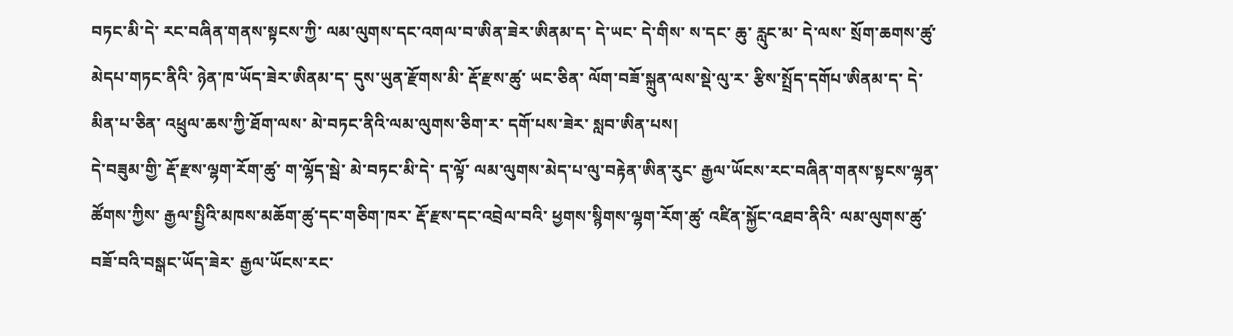བཏང་མི་དེ་ རང་བཞིན་གནས་སྟངས་ཀྱི་ ལམ་ལུགས་དང་འགལ་བ་ཨིན་ཟེར་ཨིནམ་ད་ དེ་ཡང་ དེ་གིས་ ས་དང་ ཆུ་ རླུང་མ་ དེ་ལས་ སྲོག་ཆགས་ཚུ་ མེདཔ་གཏང་ནིའི་ ཉེན་ཁ་ཡོད་ཟེར་ཨིནམ་ད་ དུས་ཡུན་རྫོགས་མི་ རྡོ་རྫས་ཚུ་ ཡང་ཅིན་ ལོག་བཟོ་སྐྲུན་ལས་སྡེ་ལུ་ར་ རྩིས་སྤྲོད་དགོཔ་ཨིནམ་ད་ དེ་མིན་པ་ཅིན་ འཕྲུལ་ཆས་ཀྱི་ཐོག་ལས་ མེ་བཏང་ནིའི་ལམ་ལུགས་ཅིག་ར་ དགོ་པས་ཟེར་ སླབ་ཨིན་པས།
དེ་བཟུམ་གྱི་ རྡོ་རྫས་ལྷག་རོག་ཚུ་ ག་ལྷོད་སྦེ་ མེ་བཏང་མི་དེ་ ད་ལྟོ་ ལམ་ལུགས་མེད་པ་ལུ་བརྟེན་ཨིན་རུང་ རྒྱལ་ཡོངས་རང་བཞིན་གནས་སྟངས་ལྷན་ཚོགས་ཀྱིས་ རྒྱལ་སྤྱིའི་མཁས་མཆོག་ཚུ་དང་གཅིག་ཁར་ རྡོ་རྫས་དང་འབྲེལ་བའི་ ཕྱགས་སྙིགས་ལྷག་རོག་ཚུ་ འཛིན་སྐྱོང་འཐབ་ནིའི་ ལམ་ལུགས་ཚུ་ བཟོ་བའི་བསྒང་ཡོད་ཟེར་ རྒྱལ་ཡོངས་རང་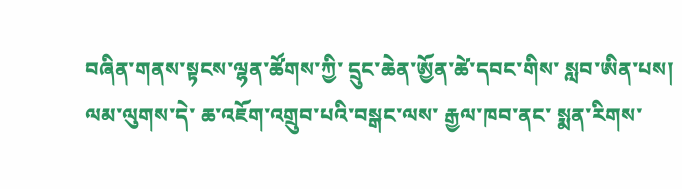བཞིན་གནས་སྟངས་ལྷན་ཚོགས་ཀྱི་ དྲུང་ཆེན་ཨྱོན་ཚེ་དབང་གིས་ སླབ་ཨིན་པས།
ལམ་ལུགས་དེ་ ཆ་འཇོག་འགྲུབ་པའི་བསྒང་ལས་ རྒྱལ་ཁབ་ནང་ སྨན་རིགས་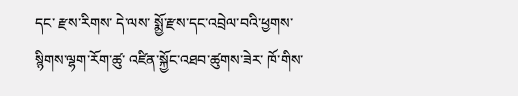དང་ རྫས་རིགས་ དེ་ལས་ སྨྱོ་རྫས་དང་འབྲེལ་བའི་ཕྱགས་སྙིགས་ལྷག་རོག་ཚུ་ འཛིན་སྐྱོང་འཐབ་ཚུགས་ཟེར་ ཁོ་གིས་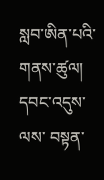སླབ་ཨིན་པའི་གནས་ཚུལ།
དབང་འདུས་ལས་ བསྟན་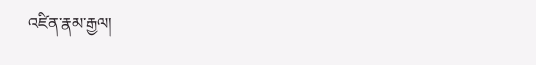འཛིན་རྣམ་རྒྱལ།